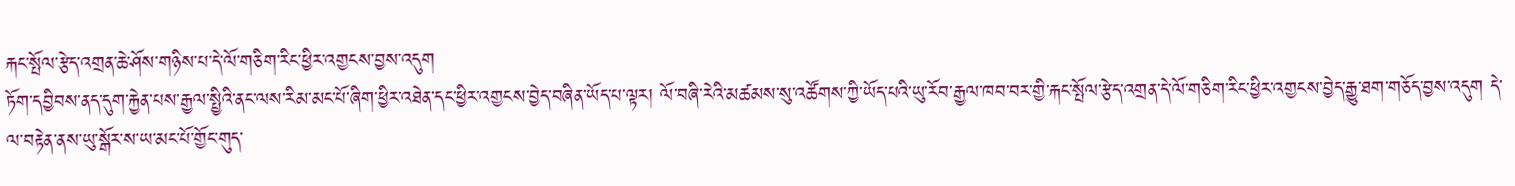རྐང་སྤོལ་རྩེད་འགྲན་ཆེ་ཤོས་གཉིས་པ་དེ་ལོ་གཅིག་རིང་ཕྱིར་འགྱངས་བྱས་འདུག
ཏོག་དབྱིབས་ནད་དུག་རྐྱེན་པས་རྒྱལ་སྤྱིའི་ནང་ལས་རིམ་མང་པོ་ཞིག་ཕྱིར་འཐེན་དང་ཕྱིར་འགྱངས་བྱེད་བཞིན་ཡོད་པ་ལྟར། ལོ་བཞི་རེའི་མཚམས་སུ་འཚོགས་ཀྱི་ཡོད་པའི་ཡུ་རོབ་རྒྱལ་ཁབ་བར་གྱི་རྐང་སྤོལ་རྩེད་འགྲན་དེ་ལོ་གཅིག་རིང་ཕྱིར་འགྱངས་བྱེད་རྒྱུ་ཐག་གཅོད་བྱས་འདུག དེ་ལ་བརྟེན་ནས་ཡུ་སྒོར་ས་ཡ་མང་པོ་གྱོང་གུད་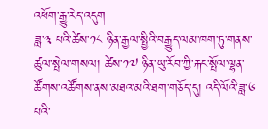འཕོག་རྒྱུ་རེད་འདུག
ཟླ་༣ པའི་ཚེས་༡༨ ཉིན་རྒྱལ་སྤྱིའི་བརྒྱུད་ལམ་ཁག་ཏུ་གནས་ཚུལ་སྤེལ་གསལ། ཚེས་༡༧ ཉིན་ཡུ་རོབ་ཀྱི་རྐང་སྤོལ་ལྷན་ཚོགས་འཚོགས་ནས་མཐའ་མའི་ཐག་གཅོད་དུ། འདི་ལོའི་ཟླ་༦ པའི་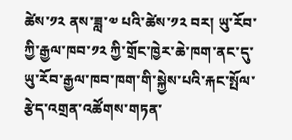ཚེས་༡༢ ནས་ཟླ་༧ པའི་ཚེས་༡༢ བར། ཡུ་རོབ་ཀྱི་རྒྱལ་ཁབ་༡༢ ཀྱི་གྲོང་ཁྱེར་ཆེ་ཁག་ནང་དུ་ཡུ་རོབ་རྒྱལ་ཁབ་ཁག་གི་སྐྱེས་པའི་རྐང་སྤོལ་རྩེད་འགྲན་འཚོགས་གཏན་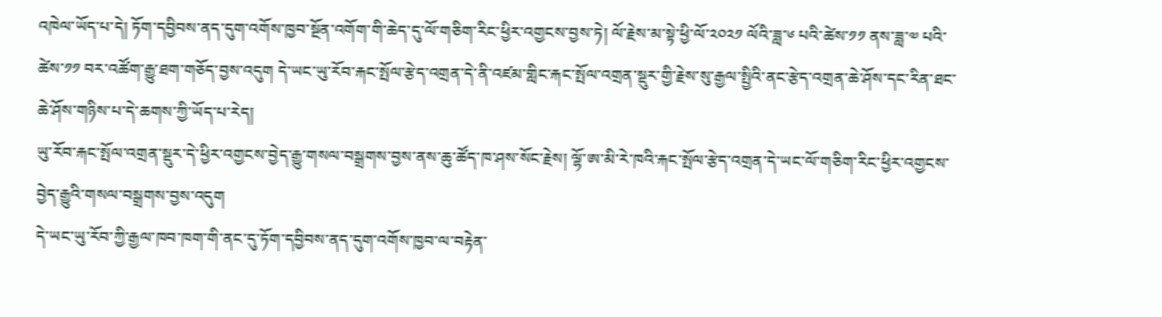འཁེལ་ཡོད་པ་དེ། ཏོག་དབྱིབས་ནད་དུག་འགོས་ཁྱབ་སྔོན་འགོག་གི་ཆེད་དུ་ལོ་གཅིག་རིང་ཕྱིར་འགྱངས་བྱས་ཏེ། ལོ་རྗེས་མ་སྟེ་ཕྱི་ལོ་༢༠༢༡ ལོའི་ཟླ་༦ པའི་ཚེས་༡༡ ནས་ཟླ་༧ པའི་ཚེས་༡༡ བར་འཚོག་རྒྱུ་ཐག་གཅོད་བྱས་འདུག དེ་ཡང་ཡུ་རོབ་རྐང་སྤོལ་རྩེད་འགྲན་དེ་ནི་འཛམ་གླིང་རྐང་སྤོལ་འགྲན་སྡུར་གྱི་རྗེས་སུ་རྒྱལ་སྤྱིའི་ནང་རྩེད་འགྲན་ཆེ་ཤོས་དང་རིན་ཐང་ཆེ་ཤོས་གཉིས་པ་དེ་ཆགས་ཀྱི་ཡོད་པ་རེད།
ཡུ་རོབ་རྐང་སྤོལ་འགྲན་སྡུར་དེ་ཕྱིར་འགྱངས་བྱེད་རྒྱུ་གསལ་བསྒྲགས་བྱས་ནས་ཆུ་ཚོད་ཁ་ཤས་སོང་རྗེས། ལྷོ་ཨ་མི་རེ་ཁའི་རྐང་སྤོལ་རྩེད་འགྲན་དེ་ཡང་ལོ་གཅིག་རིང་ཕྱིར་འགྱངས་བྱེད་རྒྱུའི་གསལ་བསྒྲགས་བྱས་འདུག
དེ་ཡང་ཡུ་རོབ་ཀྱི་རྒྱལ་ཁབ་ཁག་གི་ནང་དུ་ཏོག་དབྱིབས་ནད་དུག་འགོས་ཁྱབ་ལ་བརྟེན་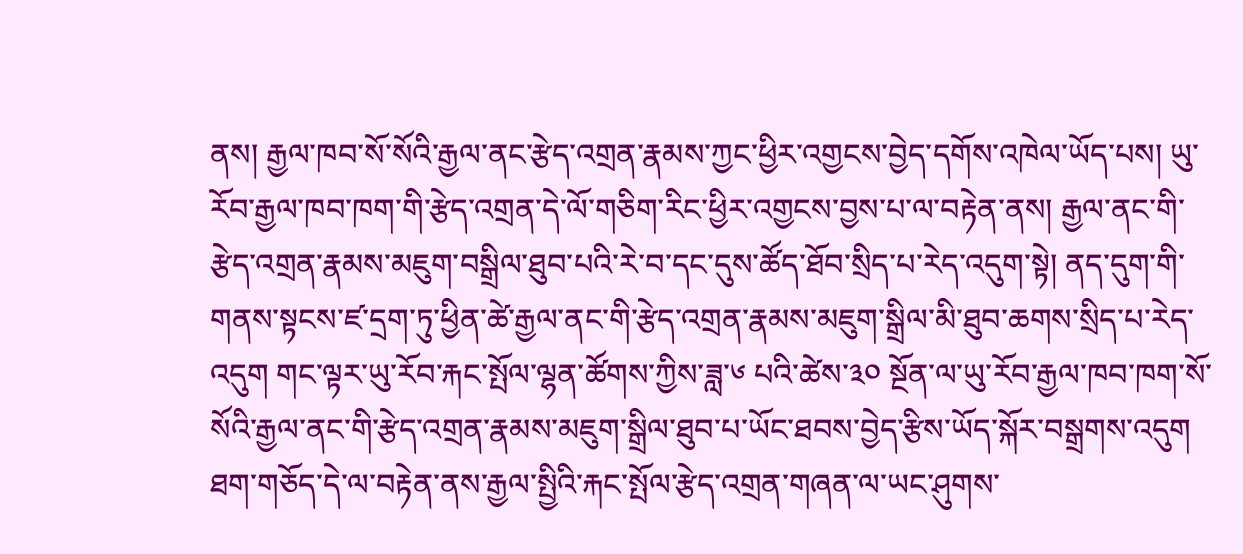ནས། རྒྱལ་ཁབ་སོ་སོའི་རྒྱལ་ནང་རྩེད་འགྲན་རྣམས་ཀྱང་ཕྱིར་འགྱངས་བྱེད་དགོས་འཁེལ་ཡོད་པས། ཡུ་རོབ་རྒྱལ་ཁབ་ཁག་གི་རྩེད་འགྲན་དེ་ལོ་གཅིག་རིང་ཕྱིར་འགྱངས་བྱས་པ་ལ་བརྟེན་ནས། རྒྱལ་ནང་གི་རྩེད་འགྲན་རྣམས་མཇུག་བསྒྲིལ་ཐུབ་པའི་རེ་བ་དང་དུས་ཚོད་ཐོབ་སྲིད་པ་རེད་འདུག་སྟེ། ནད་དུག་གི་གནས་སྟངས་ཛ་དྲག་ཏུ་ཕྱིན་ཚེ་རྒྱལ་ནང་གི་རྩེད་འགྲན་རྣམས་མཇུག་སྒྲིལ་མི་ཐུབ་ཆགས་སྲིད་པ་རེད་འདུག གང་ལྟར་ཡུ་རོབ་རྐང་སྤོལ་ལྷན་ཚོགས་ཀྱིས་ཟླ་༦ པའི་ཚེས་༣༠ སྔོན་ལ་ཡུ་རོབ་རྒྱལ་ཁབ་ཁག་སོ་སོའི་རྒྱལ་ནང་གི་རྩེད་འགྲན་རྣམས་མཇུག་སྒྲིལ་ཐུབ་པ་ཡོང་ཐབས་བྱེད་རྩིས་ཡོད་སྐོར་བསྒྲགས་འདུག
ཐག་གཅོད་དེ་ལ་བརྟེན་ནས་རྒྱལ་སྤྱིའི་རྐང་སྤོལ་རྩེད་འགྲན་གཞན་ལ་ཡང་ཤུགས་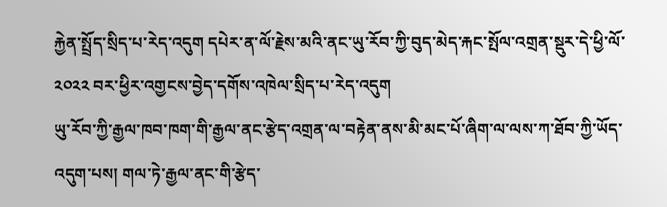རྐྱེན་སྤྲོད་སྲིད་པ་རེད་འདུག དཔེར་ན་ལོ་རྗེས་མའི་ནང་ཡུ་རོབ་ཀྱི་བུད་མེད་རྐང་སྤོལ་འགྲན་སྡུར་དེ་ཕྱི་ལོ་༢༠༢༢ བར་ཕྱིར་འགྱངས་བྱེད་དགོས་འཁེལ་སྲིད་པ་རེད་འདུག
ཡུ་རོབ་ཀྱི་རྒྱལ་ཁབ་ཁག་གི་རྒྱལ་ནང་རྩེད་འགྲན་ལ་བརྟེན་ནས་མི་མང་པོ་ཞིག་ལ་ལས་ཀ་ཐོབ་ཀྱི་ཡོད་འདུག་པས། གལ་ཏེ་རྒྱལ་ནང་གི་རྩེད་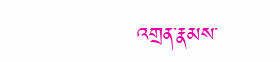འགྲན་རྣམས་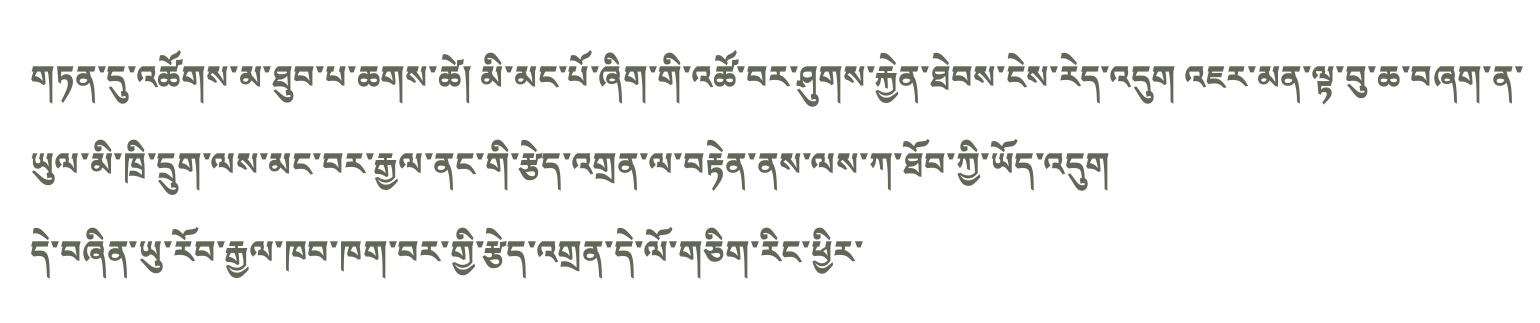གཏན་དུ་འཚོགས་མ་ཐུབ་པ་ཆགས་ཚེ། མི་མང་པོ་ཞིག་གི་འཚོ་བར་ཤུགས་རྐྱེན་ཐེབས་ངེས་རེད་འདུག འཇར་མན་ལྟ་བུ་ཆ་བཞག་ན་ཡུལ་མི་ཁྲི་དྲུག་ལས་མང་བར་རྒྱལ་ནང་གི་རྩེད་འགྲན་ལ་བརྟེན་ནས་ལས་ཀ་ཐོབ་ཀྱི་ཡོད་འདུག
དེ་བཞིན་ཡུ་རོབ་རྒྱལ་ཁབ་ཁག་བར་གྱི་རྩེད་འགྲན་དེ་ལོ་གཅིག་རིང་ཕྱིར་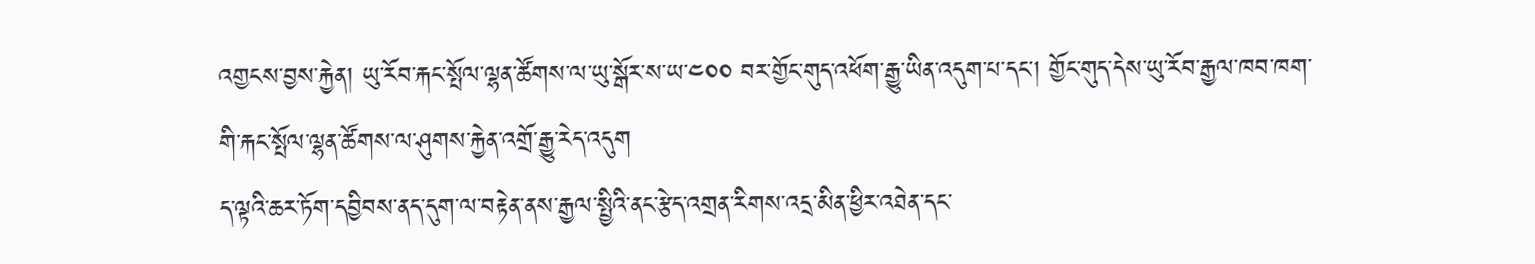འགྱངས་བྱས་རྐྱེན། ཡུ་རོབ་རྐང་སྤོལ་ལྷན་ཚོགས་ལ་ཡུ་སྒོར་ས་ཡ་༤༠༠ བར་གྱོང་གུད་འཕོག་རྒྱུ་ཡིན་འདུག་པ་དང་། གྱོང་གུད་དེས་ཡུ་རོབ་རྒྱལ་ཁབ་ཁག་གི་རྐང་སྤོལ་ལྷན་ཚོགས་ལ་ཤུགས་རྐྱེན་འགྲོ་རྒྱུ་རེད་འདུག
ད་ལྟའི་ཆར་ཏོག་དབྱིབས་ནད་དུག་ལ་བརྟེན་ནས་རྒྱལ་སྤྱིའི་ནང་རྩེད་འགྲན་རིགས་འདྲ་མིན་ཕྱིར་འཐེན་དང་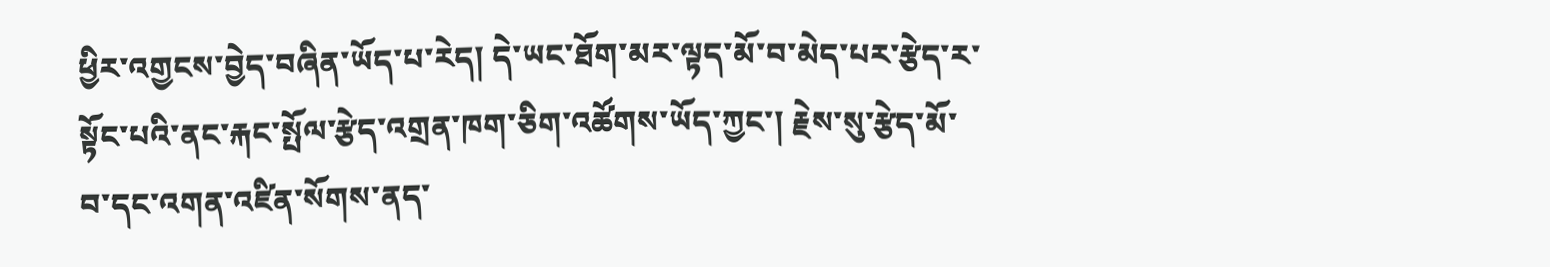ཕྱིར་འགྱངས་བྱེད་བཞིན་ཡོད་པ་རེད། དེ་ཡང་ཐོག་མར་ལྟད་མོ་བ་མེད་པར་རྩེད་ར་སྟོང་པའི་ནང་རྐང་སྤོལ་རྩེད་འགྲན་ཁག་ཅིག་འཚོགས་ཡོད་ཀྱང་། རྗེས་སུ་རྩེད་མོ་བ་དང་འགན་འཛིན་སོགས་ནད་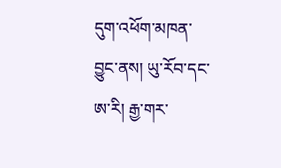དུག་འཕོག་མཁན་བྱུང་ནས། ཡུ་རོབ་དང་ཨ་རི། རྒྱ་གར་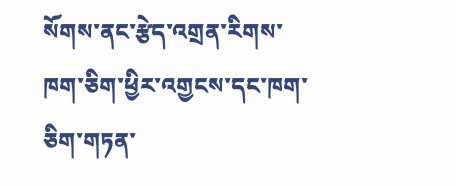སོགས་ནང་རྩེད་འགྲན་རིགས་ཁག་ཅིག་ཕྱིར་འགྱངས་དང་ཁག་ཅིག་གཏན་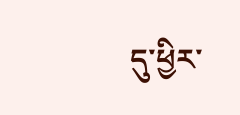དུ་ཕྱིར་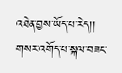འཐེན་བྱས་ཡོད་པ་རེད།།
གསར་འགོད་པ་སྐལ་བཟང་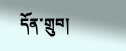དོན་གྲུབ།